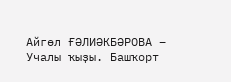Айгөл ҒӘЛИӘКБӘРОВА – Учалы ҡыҙы. Башҡорт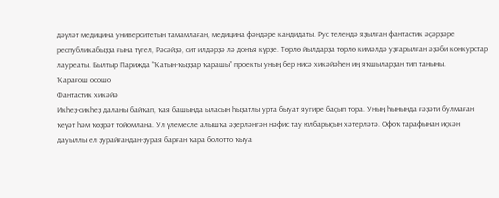дәүләт медицина университетын тамамлаған, медицина фәндәре кандидаты. Рус телендә яҙылған фантастик әҫәрҙәре республикабыҙҙа ғына түгел, Рәсәйҙә, сит илдәрҙә лә донъя күрҙе. Төрлө йылдарҙа төрлө кимәлдә уҙғарылған әҙәби конкурстар лауреаты. Былтыр Парижда “Ҡатын-ҡыҙҙар ҡарашы” проекты уның бер нисә хикәйәһен иң яҡшыларҙан тип таныны.
Ҡарағош осошо
Фантастик хикәйә
Икһеҙ-сикһеҙ даланы байҡап, ҡая башында ыласын һыҙатлы урта быуат яугире баҫып тора. Уның һынында ғәҙәти булмаған ҡеүәт һәм ҡөҙрәт тойомлана. Ул үлемесле алышҡа әҙерләнгән нәфис тау юлбарыҫын хәтерләтә. Офоҡ тарафынан иҫкән дауыллы ел ҙурайғандан-ҙурая барған ҡара болотто ҡыуа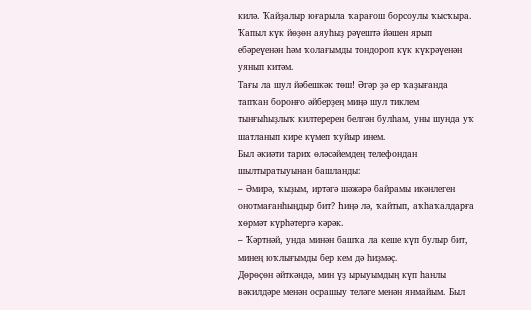килә. Ҡайҙалыр юғарыла ҡарағош борсоулы ҡысҡыра. Ҡапыл күк йөҙөн аяуһыҙ рәүештә йәшен ярып ебәреүенән һәм ҡолағымды тондороп күк күкрәүенән уянып китәм.
Тағы ла шул йәбешкәк төш! Әгәр ҙә ер ҡаҙығанда тапҡан боронғо әйберҙең миңә шул тиклем тынғыһыҙлыҡ килтеререн белгән булһам, уны шунда уҡ шатланып кире күмеп ҡуйыр инем.
Был әкиәти тарих өләсәйемдең телефондан шылтыратыуынан башланды:
– Әмирә, ҡыҙым, иртәгә шәжәрә байрамы икәнлеген онотмағанһыңдыр бит? Һиңә лә, ҡайтып, аҡһаҡалдарға хөрмәт күрһәтергә кәрәк.
– Ҡәртнәй, унда минән башҡа ла кеше күп булыр бит, минең юҡлығымды бер кем дә һиҙмәҫ.
Дөрөҫөн әйткәндә, мин үҙ ырыуымдың күп һанлы вәкилдәре менән осрашыу теләге менән янмайым. Был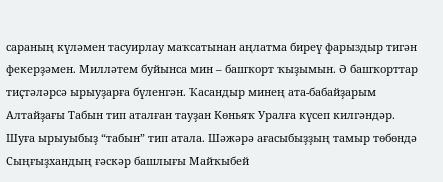сараның күләмен тасуирлау маҡсатынан аңлатма биреү фарыздыр тигән фекерҙәмен. Милләтем буйынса мин – башҡорт ҡыҙымын. Ә башҡорттар тиҫтәләрсә ырыуҙарға бүленгән. Ҡасандыр минең ата-бабайҙарым Алтайҙағы Табын тип аталған тауҙан Көньяҡ Уралға күсеп килгәндәр. Шуға ырыуыбыҙ “табын” тип атала. Шәжәрә ағасыбыҙҙың тамыр төбөндә Сыңғыҙхандың ғәскәр башлығы Майҡыбей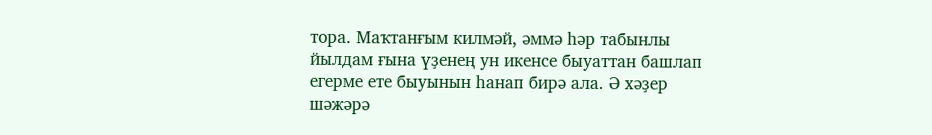тора. Маҡтанғым килмәй, әммә һәр табынлы йылдам ғына үҙенең ун икенсе быуаттан башлап егерме ете быуынын һанап бирә ала. Ә хәҙер шәжәрә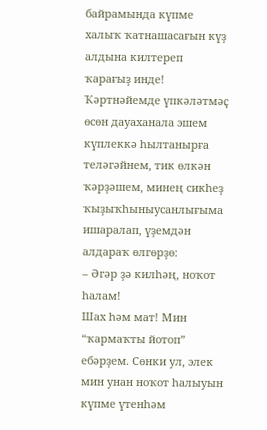байрамында күпме халыҡ ҡатнашасағын күҙ алдына килтереп ҡарағыҙ инде!
Ҡәртнәйемде үпкәләтмәҫ өсөн дауаханала эшем күплеккә һылтанырға теләгәйнем, тик өлкән ҡәрҙәшем, минең сикһеҙ ҡыҙыҡһыныусанлығыма ишаралап, үҙемдән алдараҡ өлгөрҙө:
– Әгәр ҙә килһәң, ноҡот һалам!
Шах һәм мат! Мин “ҡармаҡты йотоп” ебәрҙем. Сөнки ул, элек мин унан ноҡот һалыуын күпме үтенһәм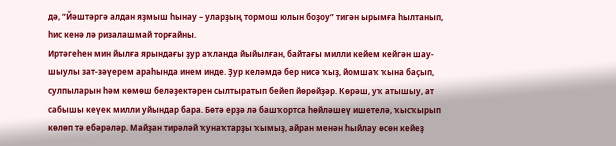дә, “Йәштәргә алдан яҙмыш һынау – уларҙың тормош юлын боҙоу” тигән ырымға һылтанып, һис кенә лә ризалашмай торғайны.
Иртәгеһен мин йылға ярындағы ҙур аҡланда йыйылған, байтағы милли кейем кейгән шау-шыулы зат-зәүерем араһында инем инде. Ҙур келәмдә бер нисә ҡыҙ, йомшаҡ ҡына баҫып, сулпыларын һәм көмөш беләҙектәрен сылтыратып бейеп йөрөйҙәр. Көрәш, уҡ атышыу, ат сабышы кеүек милли уйындар бара. Бөтә ерҙә лә башҡортса һөйләшеү ишетелә, ҡысҡырып көлөп тә ебәрәләр. Майҙан тирәләй ҡунаҡтарҙы ҡымыҙ, айран менән һыйлау өсөн кейеҙ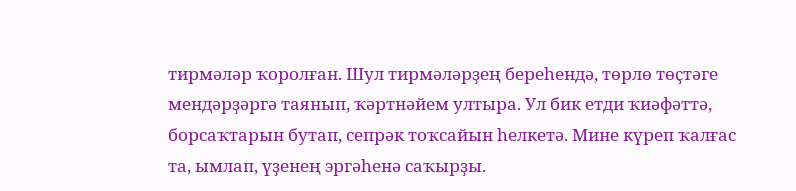тирмәләр ҡоролған. Шул тирмәләрҙең береһендә, төрлө төҫтәге мендәрҙәргә таянып, ҡәртнәйем ултыра. Ул бик етди ҡиәфәттә, борсаҡтарын бутап, сепрәк тоҡсайын һелкетә. Мине күреп ҡалғас та, ымлап, үҙенең эргәһенә саҡырҙы.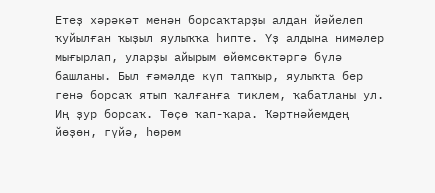Етеҙ хәрәкәт менән борсаҡтарҙы алдан йәйелеп ҡуйылған ҡыҙыл яулыҡҡа һипте. Үҙ алдына нимәлер мығырлап, уларҙы айырым өйөмсөктәргә бүлә башланы. Был ғәмәлде күп тапҡыр, яулыҡта бер генә борсаҡ ятып ҡалғанға тиклем, ҡабатланы ул. Иң ҙур борсаҡ. Төҫө ҡап-ҡара. Ҡәртнәйемдең йөҙөн, гүйә, һөрөм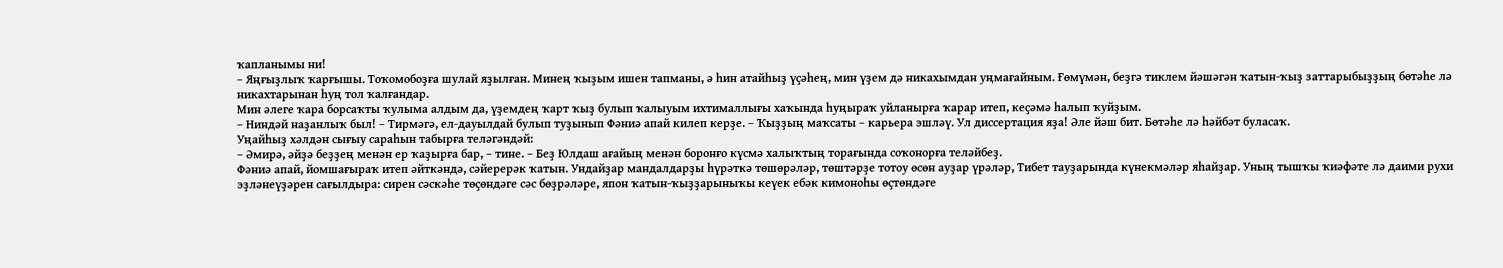ҡапланымы ни!
– Яңғыҙлыҡ ҡарғышы. Тоҡомобоҙға шулай яҙылған. Минең ҡыҙым ишен тапманы, ә һин атайһыҙ үҫәһең, мин үҙем дә никахымдан уңмағайным. Ғөмүмән, беҙгә тиклем йәшәгән ҡатын-ҡыҙ заттарыбыҙҙың бөтәһе лә никахтарынан һуң тол ҡалғандар.
Мин әлеге ҡара борсаҡты ҡулыма алдым да, үҙемдең ҡарт ҡыҙ булып ҡалыуым ихтималлығы хаҡында һуңыраҡ уйланырға ҡарар итеп, кеҫәмә һалып ҡуйҙым.
– Ниндәй наҙанлыҡ был! – Тирмәгә, ел-дауылдай булып туҙынып Фәниә апай килеп керҙе. – Ҡыҙҙың маҡсаты – карьера эшләү. Ул диссертация яҙа! Әле йәш бит. Бөтәһе лә һәйбәт буласаҡ.
Уңайһыҙ хәлдән сығыу сараһын табырға теләгәндәй:
– Әмирә, әйҙә беҙҙең менән ер ҡаҙырға бар, – тине. – Беҙ Юлдаш ағайың менән боронғо күсмә халыҡтың торағында соҡонорға теләйбеҙ.
Фәниә апай, йомшағыраҡ итеп әйткәндә, сәйерерәк ҡатын. Ундайҙар мандалдарҙы һүрәткә төшөрәләр, төштәрҙе тотоу өсөн ауҙар үрәләр, Тибет тауҙарында күнекмәләр яһайҙар. Уның тышҡы ҡиәфәте лә даими рухи эҙләнеүҙәрен сағылдыра: сирен сәскәһе төҫөндәге сәс бөҙрәләре, япон ҡатын-ҡыҙҙарыныҡы кеүек ебәк кимоноһы өҫтөндәге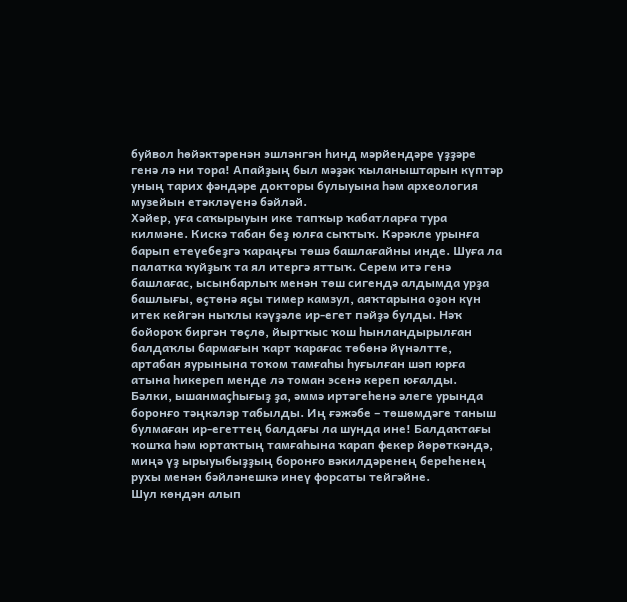буйвол һөйәктәренән эшләнгән һинд мәрйендәре үҙҙәре генә лә ни тора! Апайҙың был мәҙәк ҡыланыштарын күптәр уның тарих фәндәре докторы булыуына һәм археология музейын етәкләүенә бәйләй.
Хәйер, уға саҡырыуын ике тапҡыр ҡабатларға тура килмәне. Кискә табан беҙ юлға сыҡтыҡ. Кәрәкле урынға барып етеүебеҙгә ҡараңғы төшә башлағайны инде. Шуға ла палатка ҡуйҙыҡ та ял итергә яттыҡ. Серем итә генә башлағас, ысынбарлыҡ менән төш сигендә алдымда урҙа башлығы, өҫтөнә яҫы тимер камзул, аяҡтарына оҙон күн итек кейгән ныҡлы кәүҙәле ир-егет пәйҙә булды. Нәҡ бойороҡ биргән төҫлө, йыртҡыс ҡош һынландырылған балдаҡлы бармағын ҡарт ҡарағас төбөнә йүнәлтте, артабан яурынына тоҡом тамғаһы һуғылған шәп юрға атына һикереп менде лә томан эсенә кереп юғалды.
Бәлки, ышанмаҫһығыҙ ҙа, әммә иртәгеһенә әлеге урында боронғо тәңкәләр табылды. Иң ғәжәбе – төшөмдәге таныш булмаған ир-егеттең балдағы ла шунда ине! Балдаҡтағы ҡошҡа һәм юртаҡтың тамғаһына ҡарап фекер йөрөткәндә, миңә үҙ ырыуыбыҙҙың боронғо вәкилдәренең береһенең рухы менән бәйләнешкә инеү форсаты тейгәйне.
Шул көндән алып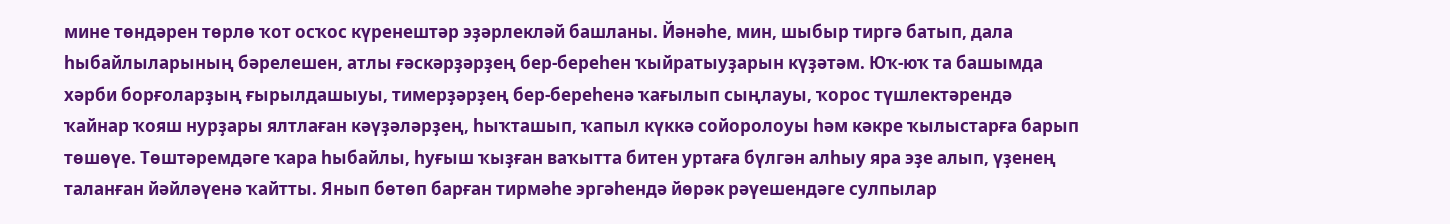мине төндәрен төрлө ҡот осҡос күренештәр эҙәрлекләй башланы. Йәнәһе, мин, шыбыр тиргә батып, дала һыбайлыларының бәрелешен, атлы ғәскәрҙәрҙең бер-береһен ҡыйратыуҙарын күҙәтәм. Юҡ-юҡ та башымда хәрби борғоларҙың ғырылдашыуы, тимерҙәрҙең бер-береһенә ҡағылып сыңлауы, ҡорос түшлектәрендә ҡайнар ҡояш нурҙары ялтлаған кәүҙәләрҙең, һыҡташып, ҡапыл күккә сойоролоуы һәм кәкре ҡылыстарға барып төшөүе. Төштәремдәге ҡара һыбайлы, һуғыш ҡыҙған ваҡытта битен уртаға бүлгән алһыу яра эҙе алып, үҙенең таланған йәйләүенә ҡайтты. Янып бөтөп барған тирмәһе эргәһендә йөрәк рәүешендәге сулпылар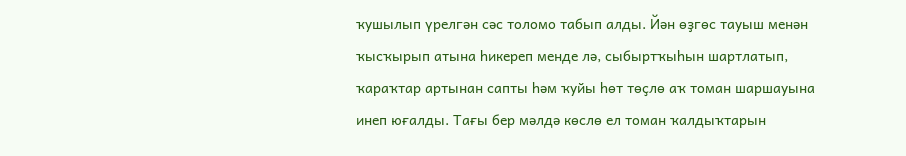ҡушылып үрелгән сәс толомо табып алды. Йән өҙгөс тауыш менән ҡысҡырып атына һикереп менде лә, сыбыртҡыһын шартлатып, ҡараҡтар артынан сапты һәм ҡуйы һөт төҫлө аҡ томан шаршауына инеп юғалды. Тағы бер мәлдә көслө ел томан ҡалдыҡтарын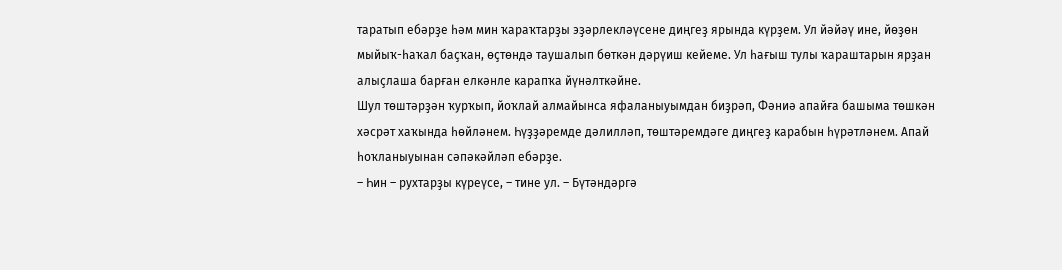таратып ебәрҙе һәм мин ҡараҡтарҙы эҙәрлекләүсене диңгеҙ ярында күрҙем. Ул йәйәү ине, йөҙөн мыйыҡ-һаҡал баҫҡан, өҫтөндә таушалып бөткән дәрүиш кейеме. Ул һағыш тулы ҡараштарын ярҙан алыҫлаша барған елкәнле карапҡа йүнәлткәйне.
Шул төштәрҙән ҡурҡып, йоҡлай алмайынса яфаланыуымдан биҙрәп, Фәниә апайға башыма төшкән хәсрәт хаҡында һөйләнем. Һүҙҙәремде дәлилләп, төштәремдәге диңгеҙ карабын һүрәтләнем. Апай һоҡланыуынан сәпәкәйләп ебәрҙе.
– Һин – рухтарҙы күреүсе, – тине ул. – Бүтәндәргә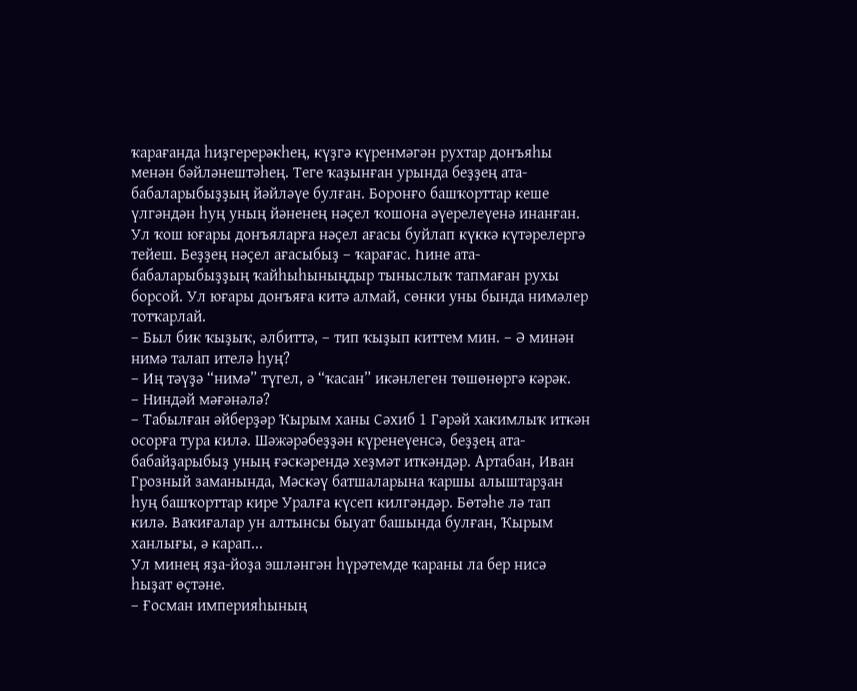ҡарағанда һиҙгерерәкһең, күҙгә күренмәгән рухтар донъяһы менән бәйләнештәһең. Теге ҡаҙынған урында беҙҙең ата-бабаларыбыҙҙың йәйләүе булған. Боронғо башҡорттар кеше үлгәндән һуң уның йәненең нәҫел ҡошона әүерелеүенә инанған. Ул ҡош юғары донъяларға нәҫел ағасы буйлап күккә күтәрелергә тейеш. Беҙҙең нәҫел ағасыбыҙ – ҡарағас. Һине ата-бабаларыбыҙҙың ҡайһыһыныңдыр тыныслыҡ тапмаған рухы борсой. Ул юғары донъяға китә алмай, сөнки уны бында нимәлер тотҡарлай.
– Был бик ҡыҙыҡ, әлбиттә, – тип ҡыҙып киттем мин. – Ә минән нимә талап ителә һуң?
– Иң тәүҙә “нимә” түгел, ә “ҡасан” икәнлеген төшөнөргә кәрәк.
– Ниндәй мәғәнәлә?
– Табылған әйберҙәр Ҡырым ханы Сәхиб 1 Гәрәй хакимлыҡ иткән осорға тура килә. Шәжәрәбеҙҙән күренеүенсә, беҙҙең ата-бабайҙарыбыҙ уның ғәскәрендә хеҙмәт иткәндәр. Артабан, Иван Грозный заманында, Мәскәү батшаларына ҡаршы алыштарҙан һуң башҡорттар кире Уралға күсеп килгәндәр. Бөтәһе лә тап килә. Ваҡиғалар ун алтынсы быуат башында булған, Ҡырым ханлығы, ә карап...
Ул минең яҙа-йоҙа эшләнгән һүрәтемде ҡараны ла бер нисә һыҙат өҫтәне.
– Ғосман империяһының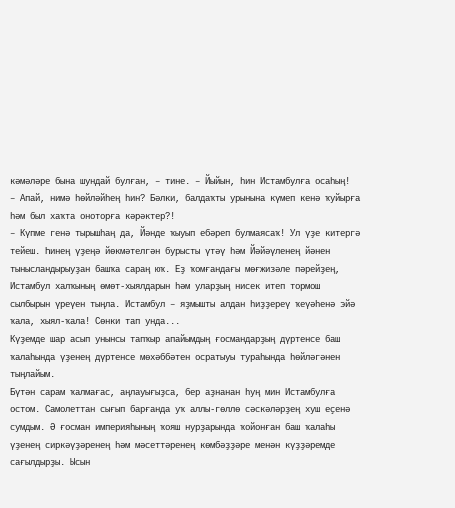кәмәләре бына шундай булған, – тине. – Йыйын, һин Истамбулға осаһың!
– Апай, нимә һөйләйһең һин? Бәлки, балдаҡты урынына күмеп кенә ҡуйырға һәм был хаҡта оноторға кәрәктер?!
– Күпме генә тырышһаң да, Йәнде ҡыуып ебәреп булмаясаҡ! Ул үҙе китергә тейеш. Һинең үҙеңә йөкмәтелгән бурысты үтәү һәм Йәйәүленең йәнен тынысландырыуҙан башҡа сараң юҡ. Еҙ ҡомғандағы мөғжизәле пәрейҙең, Истамбул халҡының өмөт-хыялдарын һәм уларҙың нисек итеп тормош сылбырын үреүен тыңла. Истамбул – яҙмышты алдан һиҙҙереү ҡеүәһенә эйә ҡала, хыял-ҡала! Сөнки тап унда...
Күҙемде шар асып унынсы тапҡыр апайымдың ғосмандарҙың дүртенсе баш ҡалаһында үҙенең дүртенсе мөхәббәтен осратыуы тураһында һөйләгәнен тыңлайым.
Бүтән сарам ҡалмағас, аңлауығыҙса, бер аҙнанан һуң мин Истамбулға остом. Самолеттан сығып барғанда уҡ аллы-гөллө сәскәләрҙең хуш еҫенә сумдым. Ә ғосман империяһының ҡояш нурҙарында ҡойонған баш ҡалаһы үҙенең сиркәүҙәренең һәм мәсеттәренең көмбәҙҙәре менән күҙҙәремде сағылдырҙы. Ысын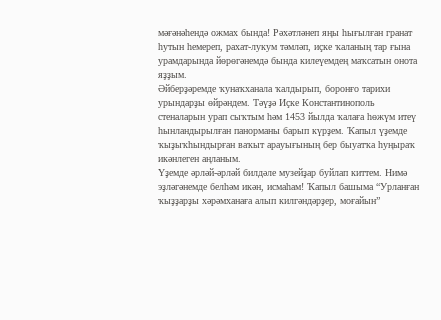мәғәнәһендә ожмах бында! Рәхәтләнеп яңы һығылған гранат һутын һемереп, рахат-лукум тәмләп, иҫке ҡаланың тар ғына урамдарында йөрөгәнемдә бында килеүемдең маҡсатын онота яҙҙым.
Әйберҙәремде ҡунаҡханала ҡалдырып, боронғо тарихи урындарҙы өйрәндем. Тәүҙә Иҫке Константинополь стеналарын урап сыҡтым һәм 1453 йылда ҡалаға һөжүм итеү һынландырылған панорманы барып күрҙем. Ҡапыл үҙемде ҡыҙыҡһындырған ваҡыт арауығының бер быуатҡа һуңыраҡ икәнлеген аңланым.
Үҙемде әрләй-әрләй билдәле музейҙар буйлап киттем. Нимә эҙләгәнемде белһәм икән, исмаһам! Ҡапыл башыма “Урланған ҡыҙҙарҙы хәрәмханаға алып килгәндәрҙер, моғайын”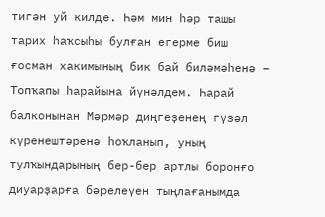тигән уй килде. Һәм мин һәр ташы тарих һаҡсыһы булған егерме биш ғосман хакимының бик бай биләмәһенә – Топҡапы һарайына йүнәлдем. Һарай балконынан Мәрмәр диңгеҙенең гүзәл күренештәренә һоҡланып, уның тулҡындарының бер-бер артлы боронғо диуарҙарға бәрелеүен тыңлағанымда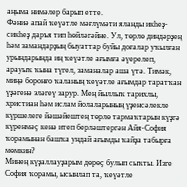аңыма нимәлер барып етте.
Фәниә апай ҡеүәтле мәғлүмәти яланды икһеҙ-сикһеҙ даръя тип һөйләгәйне. Ул, төрлө диндәрҙең һәм замандарҙың быуаттар буйы доғалар уҡылған урындарында иң ҡеүәтле ағымға әүерелеп, арауыҡ ҡына түгел, заманалар аша үтә. Тимәк, миңә боронғо ҡаланың ҡеүәтле ағымдар таратҡан үҙәгенә эләгеү зарур. Мең йыллыҡ тарихлы, христиан һәм ислам йолаларының үҙенсәлекле күршелеге йәшәйештең төрлө тармаҡтарын күҙгә күренмәҫ кенә итеп берләштергән Айя-София ҡорамынан башҡа ундай ағымды ҡайҙа табырға мөмкин?
Минең күҙаллауҙарым дөрөҫ булып сыҡты. Изге София ҡорамы, ысынлап та, ҡеүәтле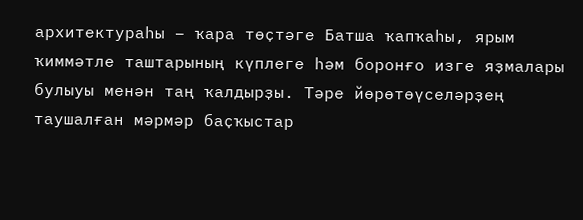архитектураһы – ҡара төҫтәге Батша ҡапҡаһы, ярым ҡиммәтле таштарының күплеге һәм боронғо изге яҙмалары булыуы менән таң ҡалдырҙы. Тәре йөрөтөүселәрҙең таушалған мәрмәр баҫҡыстар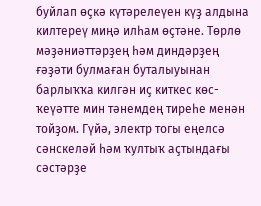буйлап өҫкә күтәрелеүен күҙ алдына килтереү миңә илһам өҫтәне. Төрлө мәҙәниәттәрҙең һәм диндәрҙең ғәҙәти булмаған буталыуынан барлыҡҡа килгән иҫ киткес көс-ҡеүәтте мин тәнемдең тиреһе менән тойҙом. Гүйә, электр тогы еңелсә сәнскеләй һәм ҡултыҡ аҫтындағы сәстәрҙе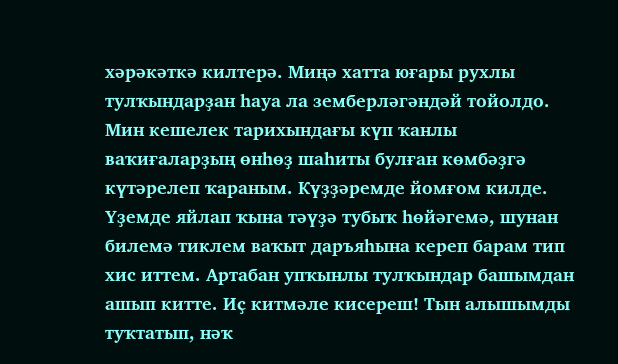хәрәкәткә килтерә. Миңә хатта юғары рухлы тулҡындарҙан һауа ла земберләгәндәй тойолдо. Мин кешелек тарихындағы күп ҡанлы ваҡиғаларҙың өнһөҙ шаһиты булған көмбәҙгә күтәрелеп ҡараным. Күҙҙәремде йомғом килде. Үҙемде яйлап ҡына тәүҙә тубыҡ һөйәгемә, шунан билемә тиклем ваҡыт даръяһына кереп барам тип хис иттем. Артабан упҡынлы тулҡындар башымдан ашып китте. Иҫ китмәле кисереш! Тын алышымды туҡтатып, нәҡ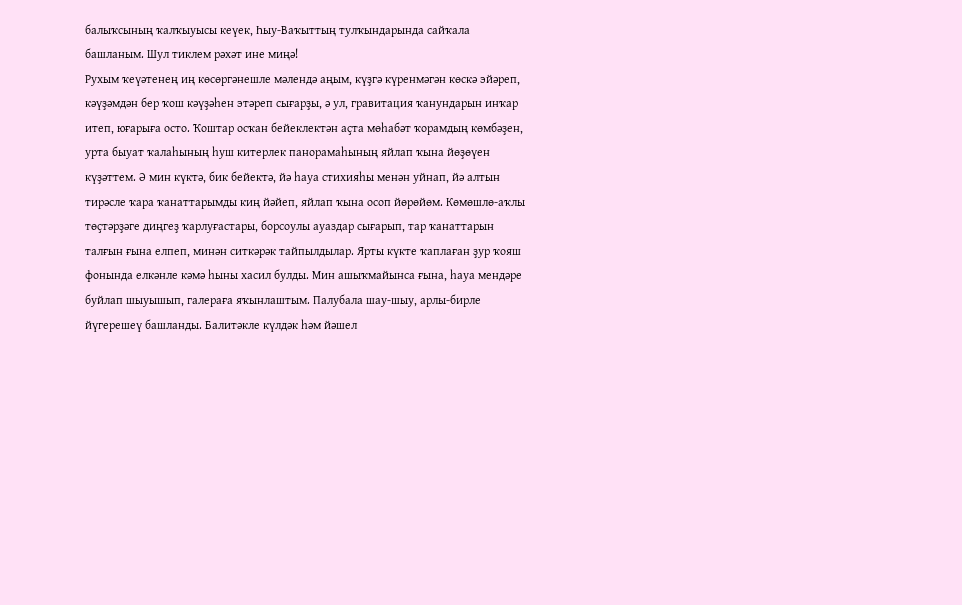балыҡсының ҡалҡыуысы кеүек, Һыу-Ваҡыттың тулҡындарында сайҡала башланым. Шул тиклем рәхәт ине миңә!
Рухым ҡеүәтенең иң көсөргәнешле мәлендә аңым, күҙгә күренмәгән көскә эйәреп, кәүҙәмдән бер ҡош кәүҙәһен этәреп сығарҙы, ә ул, гравитация ҡанундарын инҡар итеп, юғарыға осто. Ҡоштар осҡан бейеклектән аҫта мөһабәт ҡорамдың көмбәҙен, урта быуат ҡалаһының һуш китерлек панорамаһының яйлап ҡына йөҙөүен күҙәттем. Ә мин күктә, бик бейектә, йә һауа стихияһы менән уйнап, йә алтын тирәсле ҡара ҡанаттарымды киң йәйеп, яйлап ҡына осоп йөрөйөм. Көмөшлө-аҡлы төҫтәрҙәге диңгеҙ ҡарлуғастары, борсоулы ауаздар сығарып, тар ҡанаттарын талғын ғына елпеп, минән ситкәрәк тайпылдылар. Ярты күкте ҡаплаған ҙур ҡояш фонында елкәнле кәмә һыны хасил булды. Мин ашыҡмайынса ғына, һауа мендәре буйлап шыуышып, галераға яҡынлаштым. Палубала шау-шыу, арлы-бирле йүгерешеү башланды. Балитәкле күлдәк һәм йәшел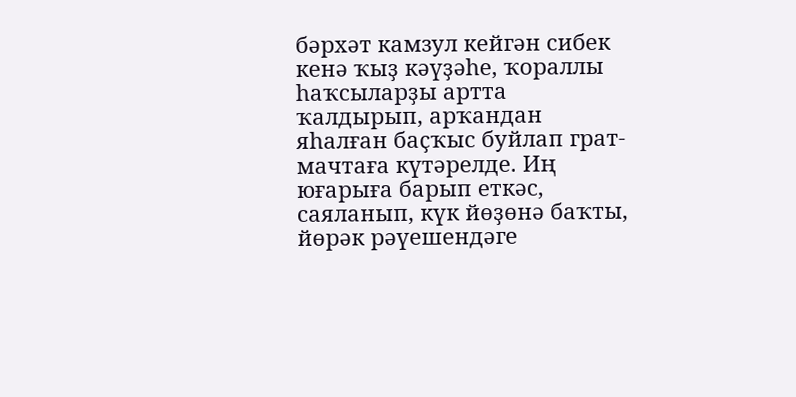бәрхәт камзул кейгән сибек кенә ҡыҙ кәүҙәһе, ҡораллы һаҡсыларҙы артта ҡалдырып, арҡандан яһалған баҫҡыс буйлап грат-мачтаға күтәрелде. Иң юғарыға барып еткәс, саяланып, күк йөҙөнә баҡты, йөрәк рәүешендәге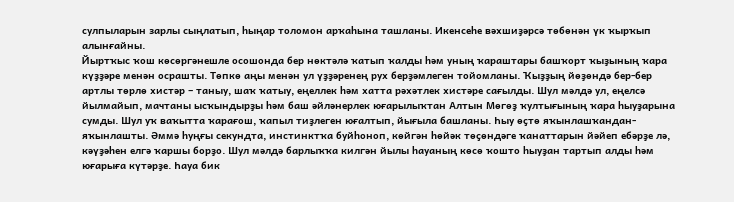сулпыларын зарлы сыңлатып, һыңар толомон арҡаһына ташланы. Икенсеһе вәхшиҙәрсә төбөнән үк ҡырҡып алынғайны.
Йыртҡыс ҡош көсөргәнешле осошонда бер нөктәлә ҡатып ҡалды һәм уның ҡараштары башҡорт ҡыҙының ҡара күҙҙәре менән осрашты. Төпкө аңы менән ул үҙҙәренең рух берҙәмлеген тойомланы. Ҡыҙҙың йөҙөндә бер-бер артлы төрлө хистәр – таныу, шаҡ ҡатыу, еңеллек һәм хатта рәхәтлек хистәре сағылды. Шул мәлдә ул, еңелсә йылмайып, мачтаны ысҡындырҙы һәм баш әйләнерлек юғарылыҡтан Алтын Мөгөҙ ҡултығының ҡара һыуҙарына сумды. Шул уҡ ваҡытта ҡарағош, ҡапыл тиҙлеген юғалтып, йығыла башланы. Һыу өҫтө яҡынлашҡандан-яҡынлашты. Әммә һуңғы секундта, инстинктҡа буйһоноп, көйгән һөйәк төҫөндәге ҡанаттарын йәйеп ебәрҙе лә, кәүҙәһен елгә ҡаршы борҙо. Шул мәлдә барлыҡҡа килгән йылы һауаның көсө ҡошто һыуҙан тартып алды һәм юғарыға күтәрҙе. Һауа бик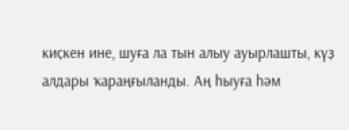киҫкен ине, шуға ла тын алыу ауырлашты, күҙ алдары ҡараңғыланды. Аң һыуға һәм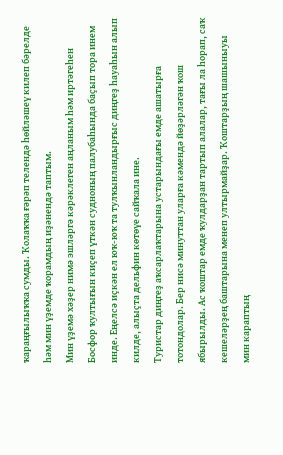ҡараңғылыҡҡа сумды. Ҡолаҡҡа ғәрәп телендә һөйләшеү килеп бәрелде һәм мин үҙемде ҡорамдың иҙәнендә таптым.
Мин үҙемә хәҙер нимә эшләргә кәрәклеген аңланым һәм иртәгеһен Босфор ҡултығын киҫеп үткән судноның палубаһында баҫып тора инем инде. Еңелсә иҫкән ел юҡ-юҡ та тулҡынландырғыс диңгеҙ һауаһын алып килде, алыҫта дельфин көтөүе сайҡала ине.
Туристар диңгеҙ аҡсарлаҡтарына устарындағы емде ашатырға тотондолар. Бер нисә минуттан уларға кәмендә йөҙәрләгән ҡош ябырылды. Ас ҡоштар емде ҡулдарҙан тартып алалар, тағы ла һорап, саҡ кешеләрҙең баштарына менеп ултырмайҙар. Ҡоштарҙың шашыныуы мин караптың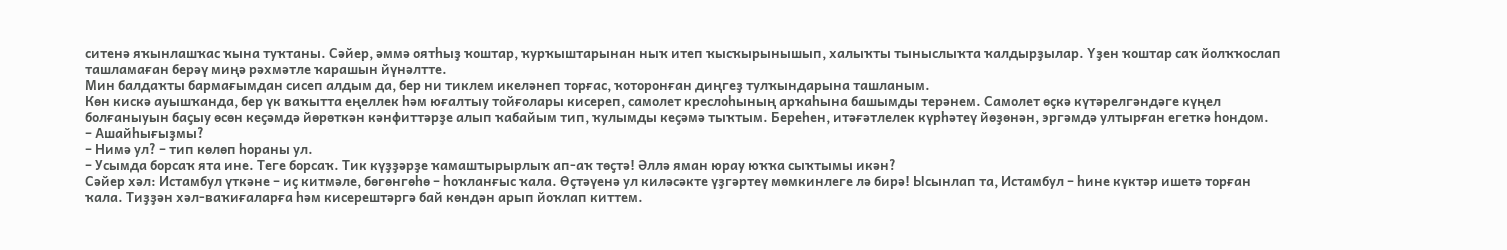ситенә яҡынлашҡас ҡына туҡтаны. Сәйер, әммә оятһыҙ ҡоштар, ҡурҡыштарынан ныҡ итеп ҡысҡырынышып, халыҡты тыныслыҡта ҡалдырҙылар. Үҙен ҡоштар саҡ йолҡҡослап ташламаған берәү миңә рәхмәтле ҡарашын йүнәлтте.
Мин балдаҡты бармағымдан сисеп алдым да, бер ни тиклем икеләнеп торғас, ҡоторонған диңгеҙ тулҡындарына ташланым.
Көн кискә ауышҡанда, бер үк ваҡытта еңеллек һәм юғалтыу тойғолары кисереп, самолет креслоһының арҡаһына башымды терәнем. Самолет өҫкә күтәрелгәндәге күңел болғаныуын баҫыу өсөн кеҫәмдә йөрөткән кәнфиттәрҙе алып ҡабайым тип, ҡулымды кеҫәмә тыҡтым. Береһен, итәғәтлелек күрһәтеү йөҙөнән, эргәмдә ултырған егеткә һондом.
– Ашайһығыҙмы?
– Нимә ул? – тип көлөп һораны ул.
– Усымда борсаҡ ята ине. Теге борсаҡ. Тик күҙҙәрҙе ҡамаштырырлыҡ ап-аҡ төҫтә! Әллә яман юрау юҡҡа сыҡтымы икән?
Сәйер хәл: Истамбул үткәне – иҫ китмәле, бөгөнгөһө – һоҡланғыс ҡала. Өҫтәүенә ул киләсәкте үҙгәртеү мөмкинлеге лә бирә! Ысынлап та, Истамбул – һине күктәр ишетә торған ҡала. Тиҙҙән хәл-ваҡиғаларға һәм кисерештәргә бай көндән арып йоҡлап киттем.